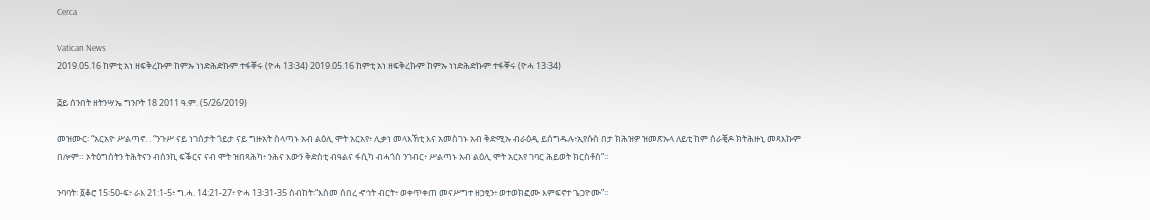Cerca

Vatican News
2019.05.16 ከምቲ አነ ዘፍቅረኩም ከምኡ ነነድሕድኩም ተፋቐሩ (ዮሓ 13፡34) 2019.05.16 ከምቲ አነ ዘፍቅረኩም ከምኡ ነነድሕድኩም ተፋቐሩ (ዮሓ 13፡34)

፭ይ ሰንበት ዘትንሣኤ ግንቦት 18 2011 ዓ.ም. (5/26/2019)

መዝሙር፡ “አርአዮ ሥልጣኖ. . “ንጉሥ ናይ ነገስታት ጎይታ ናይ ግዙአት ስላጣኑ አብ ልዕሊ ሞት አርአየ፥ ሊቃነ መላእኽቲ እና አመስገኑ አብ ቅድሚኡ ብራዕዲ ይሰግዱሉ፥ኢየሱስ በታ ክሕዝዎ ዝመጽኡላ ለይቲ ከም ሰራቒዶ ክትሕዙኒ መጻእኩም በሎም። ኦትዕግስትን ትሕትናን ብሰንኪ ፍቕርና ናብ ሞት ዝበጻሕካ፥ ንሕና እውን ቅድስቲ ብዓልና ፋሲካ ብሓጎስ ንገብር፥ ሥልጣኑ አብ ልዕሊ ሞት አርአየ ገባር ሕይወት ክርስቶስ”።

ንባባት፡ ፩ቆሮ 15፡50-ፍ፥ ራእ 21:1-5፥ ግ.ሓ. 14:21-27፥ ዮሓ 13፡31-35 ስብከት፡“እስመ ሰበረ ኆኅት ብርት፥ ወቀጥቀጠ መናሥግተ ዘኃፂን፥ ወተወክፎሙ እምፍኖተ ጌጋዮሙ”።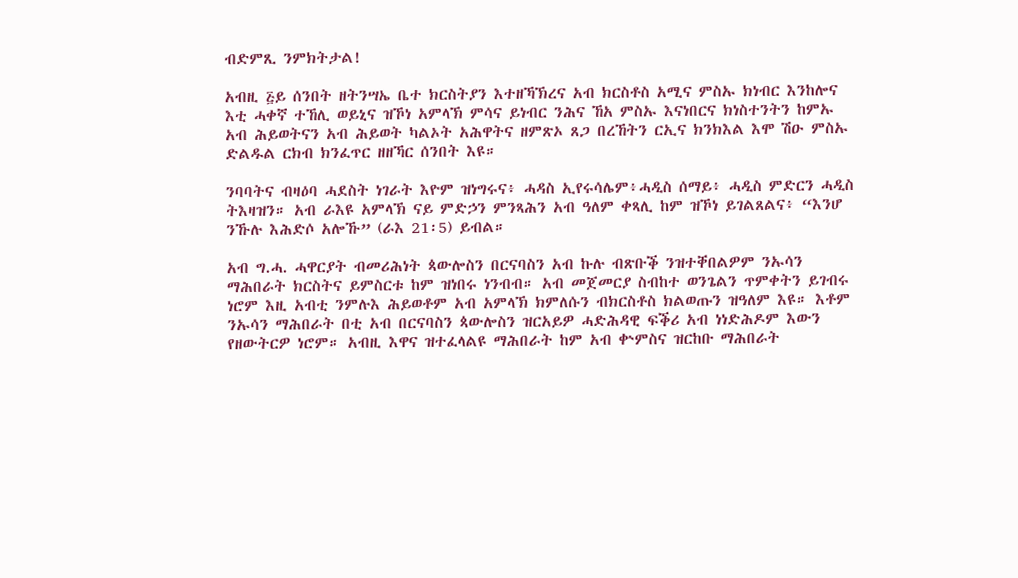ብድምጺ ንምክትታል!

አብዚ ፭ይ ሰንበት ዘትንሣኤ ቤተ ክርስትያን እተዘኻኽረና አብ ክርስቶስ አሚና ምስኡ ክነብር እንከሎና እቲ ሓቀኛ ተኸሊ ወይኒና ዝኾነ አምላኽ ምሳና ይነብር ንሕና ኸአ ምስኡ እናነበርና ክነስተንትን ከምኡ አብ ሕይወትናን አብ ሕይወት ካልኦት አሕዋትና ዘምጽኦ ጸጋ በረኸትን ርኢና ክንክእል እሞ ሽዑ ምስኡ ድልዱል ርክብ ክንፈጥር ዘዘኻር ሰንበት እዩ።

ንባባትና ብዛዕባ ሓደስት ነገራት እዮም ዝነግሩና፥ ሓዳስ ኢየሩሳሌም፥ሓዲስ ሰማይ፥ ሓዲስ ምድርን ሓዲስ ትእዛዝን። አብ ራእዩ አምላኽ ናይ ምድኃን ምንጻሕን አብ ዓለም ቀጻሊ ከም ዝኾነ ይገልጸልና፥ “እንሆ ንኹሉ እሕድሶ አሎኹ” (ራእ 21፡5) ይብል።

አብ ግ.ሓ. ሓዋርያት ብመሪሕነት ጳውሎስን በርናባስን አብ ኩሉ ብጽቡቕ ንዝተቐበልዎም ንኡሳን ማሕበራት ክርስትና ይምስርቱ ከም ዝነበሩ ነንብብ። አብ መጀመርያ ስብከተ ወንጌልን ጥምቀትን ይገብሩ ነሮም እዚ አብቲ ንምሉእ ሕይወቶም አብ አምላኽ ክምለሱን ብክርስቶስ ክልወጡን ዝዓለም እዩ። እቶም ንኡሳን ማሕበራት በቲ አብ በርናባስን ጳውሎስን ዝርአይዎ ሓድሕዳዊ ፍቕሪ አብ ነነድሕዶም እውን የዘውትርዎ ነሮም። አብዚ እዋና ዝተፈላልዩ ማሕበራት ከም አብ ቍምስና ዝርከቡ ማሕበራት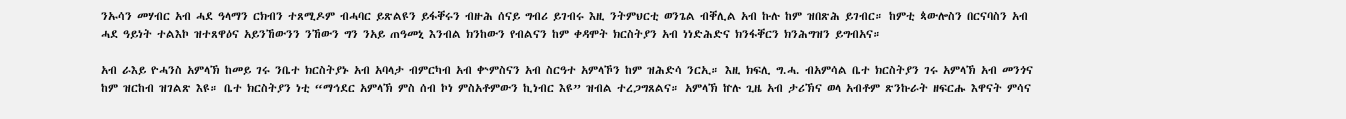ንኡሳን መሃብር አብ ሓደ ዓላማን ርክብን ተጸሚዶም ብሓባር ይጽልዩን ይፋቐሩን ብዙሕ ሰናይ ግብሪ ይገብሩ እዚ ንትምህርቲ ወንጌል ብቐሊል አብ ኩሉ ከም ዝበጽሕ ይገብር። ከምቲ ጳውሎስን በርናባስን አብ ሓደ ዓይነት ተልእኮ ዝተጸዋዕና አይንኸውንን ንኸውን ግን ንአይ ጠዓመኒ እንብል ክንከውን የብልናን ከም ቀዳሞት ክርስትያን አብ ነነድሕድና ክንፋቐርን ክንሕግዝን ይግብአና።

አብ ራእይ ዮሓንስ አምላኽ ከመይ ገሩ ንቤተ ክርስትያኑ አብ አባላታ ብምርካብ አብ ቍምስናን አብ ስርዓተ አምላኾን ከም ዝሕድሳ ንርኢ። እዚ ክፍሊ ግ.ሓ. ብአምሳል ቤተ ክርስትያን ገሩ አምላኽ አብ መንጎና ከም ዝርከብ ዝገልጽ እዩ። ቤተ ክርስትያን ነቲ “ማኅደር አምላኽ ምስ ሰብ ኮነ ምስአቶምውን ኪነብር እዩ” ዝብል ተረጋግጸልና። አምላኽ ኵሉ ጊዜ አብ ታሪኽና ወላ አብቶም ጽንኩራት ዘፍርሑ እዋናት ምሳና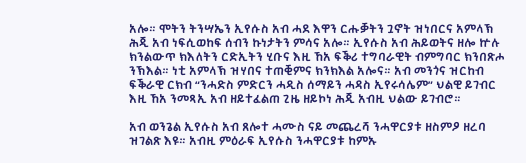አሎ። ሞትን ትንሣኤን ኢየሱስ አብ ሓደ እዋን ርሑቓትን ጓኖት ዝነበርና አምላኽ ሕጂ አብ ነፍሲወከፍ ሰብን ኩነታትን ምሳና አሎ። ኢየሱስ አብ ሕይወትና ዘሎ ኵሉ ክንልውጥ ክእለትን ርድኢትን ሂቡና እዚ ኸአ ፍቕሪ ተግባራዊት ብምግባር ክንበጽሖ ንኽእል። ነቲ አምላኽ ዝሃበና ተጠቒምና ክንክእል አሎና። አብ መንጎና ዝርከብ ፍቕራዊ ርክብ “ንሓድስ ምድርን ሓዲስ ሰማይን ሓዳስ ኢየሩሳሌም” ህልዊ ይገብር እዚ ኸአ ንመጻኢ አብ ዘይተፈልጠ ጊዜ ዘይኮነ ሕጂ አብዚ ህልው ይገብሮ።

አብ ወንጌል ኢየሱስ አብ ጸሎተ ሓሙስ ናይ መጨረሻ ንሓዋርያቱ ዘስምዖ ዘረባ ዝገልጽ እዩ። አብዚ ምዕራፍ ኢየሱስ ንሓዋርያቱ ከምኡ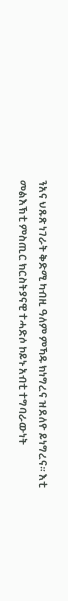ንአና ህጹጽ ነገራት ቅድሚ ካብዚ ዓለም ምኻዱ ክነግረና ዝደለዮ ይነግረና። እቲ መልእኽቲ ምስጢር ክርስትያናዊ ተሓድሶ ኮይኑ አብቲ ተግባራውነት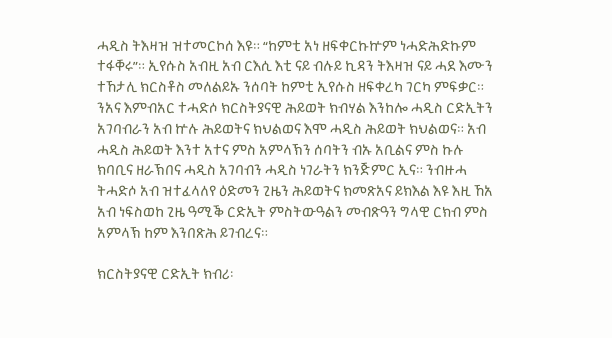ሓዲስ ትእዛዝ ዝተመርኮሰ እዩ። “ከምቲ አነ ዘፍቀርኩኵም ነሓድሕድኩም ተፋቐሩ”። ኢየሱስ አብዚ አብ ርእሲ እቲ ናይ ብሉይ ኪዳን ትእዛዝ ናይ ሓደ እሙን ተኸታሊ ክርስቶስ መለልይኡ ንሰባት ከምቲ ኢየሱስ ዘፍቀረካ ገርካ ምፍቃር። ንአና እምብአር ተሓድሶ ክርስትያናዊ ሕይወት ክብሃል እንከሎ ሓዲስ ርድኢትን አገባብራን አብ ኵሉ ሕይወትና ክህልወና እሞ ሓዲስ ሕይወት ክህልወና። አብ ሓዲስ ሕይወት እንተ አተና ምስ አምላኽን ሰባትን ብኡ አቢልና ምስ ኩሉ ክባቢና ዘራኽበና ሓዲስ አገባብን ሓዲስ ነገራትን ክንጅምር ኢና። ንብዙሓ ትሓድሶ አብ ዝተፈላለየ ዕድመን ጊዜን ሕይወትና ክመጽአና ይክእል እዩ እዚ ኸአ አብ ነፍስወከ ጊዜ ዓሚቕ ርድኢት ምስትውዓልን መብጽዓን ግላዊ ርክብ ምስ አምላኽ ከም እንበጽሕ ይገብረና።

ክርስትያናዊ ርድኢት ክብሪ፡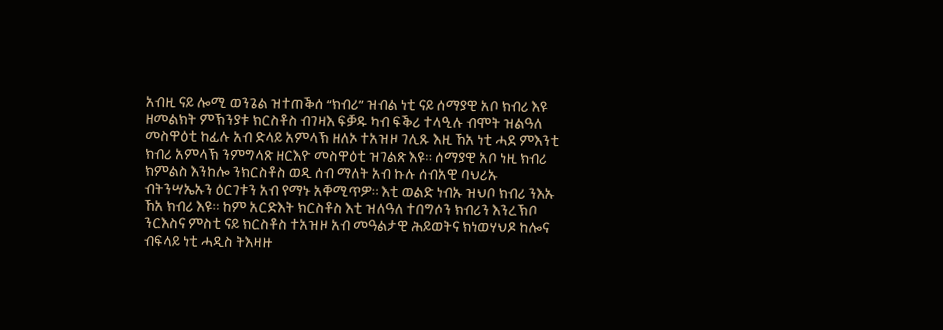አብዚ ናይ ሎሚ ወንጌል ዝተጠቕሰ “ክብሪ” ዝብል ነቲ ናይ ሰማያዊ አቦ ክብሪ እዩ ዘመልክት ምኽንያቱ ክርስቶስ ብገዛእ ፍቓዱ ካብ ፍቕሪ ተላዒሉ ብሞት ዝልዓለ መስዋዕቲ ከፊሉ አብ ድላይ አምላኽ ዘለኦ ተአዝዞ ገሊጹ እዚ ኸአ ነቲ ሓደ ምእንቲ ክብሪ አምላኽ ንምግላጽ ዘርእዮ መስዋዕቲ ዝገልጽ እዩ። ሰማያዊ አቦ ነዚ ክብሪ ክምልስ እንከሎ ንክርስቶስ ወዲ ሰብ ማለት አብ ኩሉ ሰብአዊ ባህሪኡ ብትንሣኤኡን ዕርገቱን አብ የማኑ አቐሚጥዎ። እቲ ወልድ ነብኡ ዝህቦ ክብሪ ንእኡ ኸአ ክብሪ እዩ። ከም አርድእት ክርስቶስ እቲ ዝለዓለ ተበግሶን ክብሪን እንረኽቦ ንርእስና ምስቲ ናይ ክርስቶስ ተአዝዞ አብ መዓልታዊ ሕይወትና ክነወሃህዶ ከሎና ብፍላይ ነቲ ሓዲስ ትእዛዙ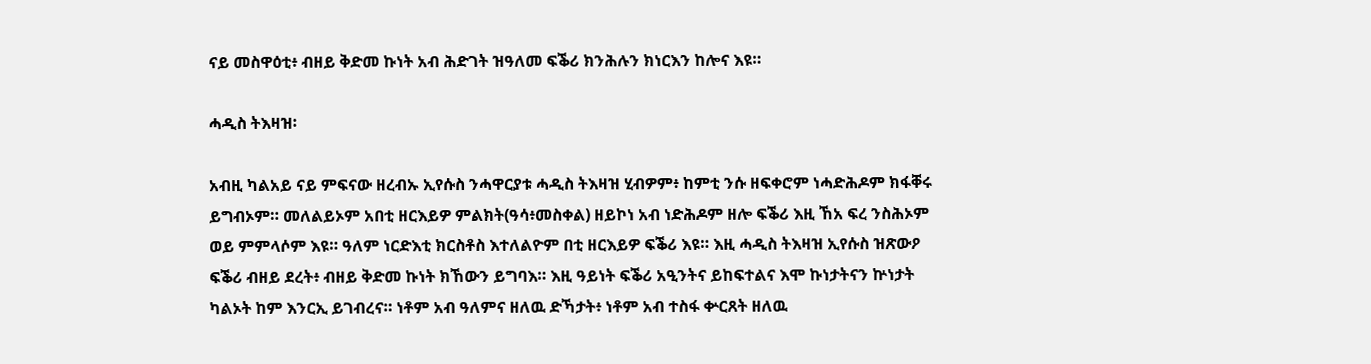ናይ መስዋዕቲ፥ ብዘይ ቅድመ ኩነት አብ ሕድገት ዝዓለመ ፍቕሪ ክንሕሉን ክነርእን ከሎና እዩ።

ሓዲስ ትእዛዝ፡

አብዚ ካልአይ ናይ ምፍናው ዘረብኡ ኢየሱስ ንሓዋርያቱ ሓዲስ ትእዛዝ ሂብዎም፥ ከምቲ ንሱ ዘፍቀሮም ነሓድሕዶም ክፋቐሩ ይግብኦም። መለልይኦም አበቲ ዘርእይዎ ምልክት(ዓሳ፥መስቀል) ዘይኮነ አብ ነድሕዶም ዘሎ ፍቕሪ እዚ ኸአ ፍረ ንስሕኦም ወይ ምምላሶም እዩ። ዓለም ነርድእቲ ክርስቶስ እተለልዮም በቲ ዘርእይዎ ፍቕሪ እዩ። እዚ ሓዲስ ትእዛዝ ኢየሱስ ዝጽውዖ ፍቕሪ ብዘይ ደረት፥ ብዘይ ቅድመ ኩነት ክኸውን ይግባእ። እዚ ዓይነት ፍቕሪ አዒንትና ይከፍተልና እሞ ኩነታትናን ኵነታት ካልኦት ከም እንርኢ ይገብረና። ነቶም አብ ዓለምና ዘለዉ ድኻታት፥ ነቶም አብ ተስፋ ቍርጸት ዘለዉ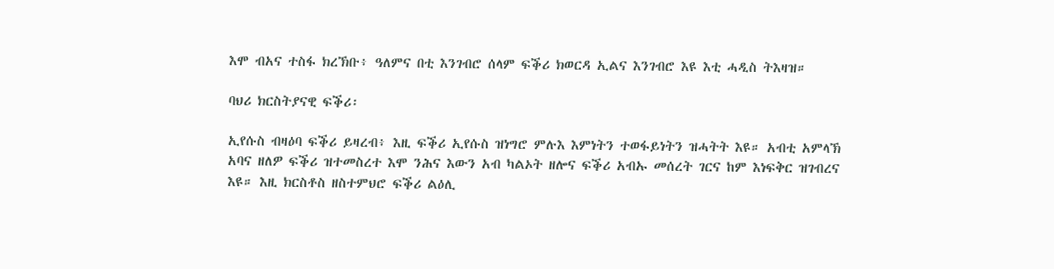እሞ ብአና ተስፋ ክረኽቡ፥ ዓለምና በቲ እንገብሮ ሰላም ፍቕሪ ክወርዳ ኢልና እንገብሮ እዩ እቲ ሓዲስ ትእዛዝ።

ባህሪ ክርስትያናዊ ፍቕሪ፡

ኢየሱስ ብዛዕባ ፍቕሪ ይዛረብ፥ እዚ ፍቕሪ ኢየሱስ ዝነግሮ ምሉእ እምነትን ተወፋይነትን ዝሓትት እዩ። አብቲ አምላኽ አባና ዘለዎ ፍቕሪ ዝተመስረተ እሞ ንሕና እውን አብ ካልኦት ዘሎና ፍቕሪ አብኡ መሰረት ገርና ከም እነፍቅር ዝገብረና እዩ። እዚ ክርስቶስ ዘስተምህሮ ፍቕሪ ልዕሊ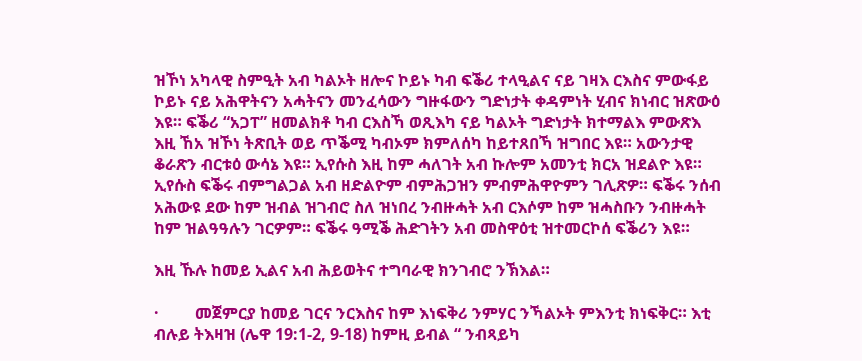ዝኾነ አካላዊ ስምዒት አብ ካልኦት ዘሎና ኮይኑ ካብ ፍቕሪ ተላዒልና ናይ ገዛእ ርእስና ምውፋይ ኮይኑ ናይ አሕዋትናን አሓትናን መንፈሳውን ግዙፋውን ግድነታት ቀዳምነት ሂብና ክነብር ዝጽውዕ እዩ። ፍቕሪ “አጋፐ” ዘመልክቶ ካብ ርእስኻ ወጺእካ ናይ ካልኦት ግድነታት ክተማልእ ምውጽእ እዚ ኸአ ዝኾነ ትጽቢት ወይ ጥቕሚ ካብኦም ክምለሰካ ከይተጸበኻ ዝግበር እዩ። አውንታዊ ቆራጽን ብርቱዕ ውሳኔ እዩ። ኢየሱስ እዚ ከም ሓለገት አብ ኩሎም አመንቲ ክርአ ዝደልዮ እዩ። ኢየሱስ ፍቕሩ ብምግልጋል አብ ዘድልዮም ብምሕጋዝን ምብምሕዋዮምን ገሊጽዎ። ፍቕሩ ንሰብ አሕውዩ ደው ከም ዝብል ዝገብሮ ስለ ዝነበረ ንብዙሓት አብ ርእሶም ከም ዝሓስቡን ንብዙሓት ከም ዝልዓዓሉን ገርዎም። ፍቕሩ ዓሚቕ ሕድገትን አብ መስዋዕቲ ዝተመርኮሰ ፍቕሪን እዩ።

እዚ ኹሉ ከመይ ኢልና አብ ሕይወትና ተግባራዊ ክንገብሮ ንኽእል።

·         መጀምርያ ከመይ ገርና ንርእስና ከም እነፍቅሪ ንምሃር ንኻልኦት ምእንቲ ክነፍቅር። እቲ ብሉይ ትእዛዝ (ሌዋ 19:1-2, 9-18) ከምዚ ይብል “ ንብጻይካ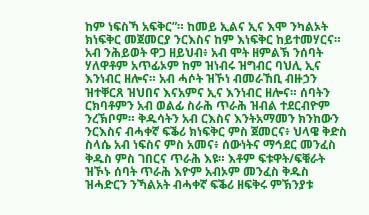ከም ነፍስኻ አፍቅር”። ከመይ ኢልና ኢና እሞ ንካልኦት ክነፍቅር መጀመርያ ንርእስና ከም እነፍቅር ከይተመሃርና። አብ ንሕይወት ዋጋ ዘይህብ፥ አብ ሞት ዘምልኽ ንሰባት ሃለዋቶም አጥፊኦም ከም ዝነብሩ ዝግብር ባህሊ ኢና እንነብር ዘሎና። አብ ሓሶት ዝኾነ ብመራኸቢ ብዙኃን ዝተቐርጸ ዝህበና እናአምና ኢና እንነብር ዘሎና። ሰባትን ርክባቶምን አብ ወልፊ ስራሕ ጥራሕ ዝብል ተደርብዮም ንረኽቦም። ቅዱሳትን አብ ርእስና እንትአማመን ክንከውን ንርእስና ብሓቀኛ ፍቕሪ ክነፍቅር ምስ ጀመርና፥ ህላዌ ቅድስ ስላሴ አብ ነፍስና ምስ አመና፥ ሰውነትና ማኅደር መንፈስ ቅዱስ ምስ ገበርና ጥራሕ እዩ። እቶም ፍቱዋት/ፍቑራት ዝኾኑ ሰባት ጥራሕ እዮም አብኦም መንፈስ ቅዱስ ዝሓድርን ንኻልአት ብሓቀኛ ፍቕሪ ዘፍቅሩ ምኽንያቱ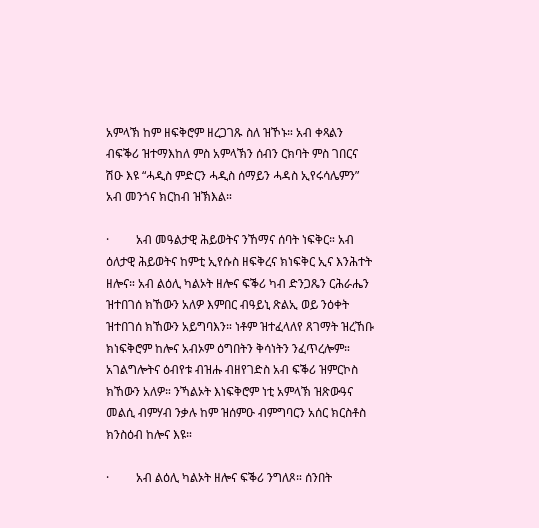አምላኽ ከም ዘፍቅሮም ዘረጋገጹ ስለ ዝኾኑ። አብ ቀጻልን ብፍቕሪ ዝተማእከለ ምስ አምላኽን ሰብን ርክባት ምስ ገበርና ሽዑ እዩ “ሓዲስ ምድርን ሓዲስ ሰማይን ሓዳስ ኢየሩሳሌምን” አብ መንጎና ክርከብ ዝኽእል።

·         አብ መዓልታዊ ሕይወትና ንኸማና ሰባት ነፍቅር። አብ ዕለታዊ ሕይወትና ከምቲ ኢየሱስ ዘፍቅረና ክነፍቅር ኢና እንሕተት ዘሎና። አብ ልዕሊ ካልኦት ዘሎና ፍቕሪ ካብ ድንጋጼን ርሕራሔን ዝተበገሰ ክኸውን አለዎ እምበር ብዓይኒ ጽልኢ ወይ ንዕቀት ዝተበገሰ ክኸውን አይግባእን። ነቶም ዝተፈላለየ ጸገማት ዝረኸቡ ክነፍቅሮም ከሎና አብኦም ዕግበትን ቅሳነትን ንፈጥረሎም። አገልግሎትና ዕብየቱ ብዝሑ ብዘየገድስ አብ ፍቕሪ ዝምርኮስ ክኸውን አለዎ። ንኻልኦት እነፍቅሮም ነቲ አምላኽ ዝጽውዓና መልሲ ብምሃብ ንቃሉ ከም ዝሰምዑ ብምግባርን አሰር ክርስቶስ ክንስዕብ ከሎና እዩ።

·         አብ ልዕሊ ካልኦት ዘሎና ፍቕሪ ንግለጾ። ሰንበት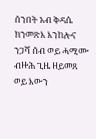ሰንበት አብ ቅዳሴ ክንመጽእ እንከሎና ንጋሻ ሰብ ወይ ሓሚሙ ብዙሕ ጊዜ ዘይመጸ ወይ እውን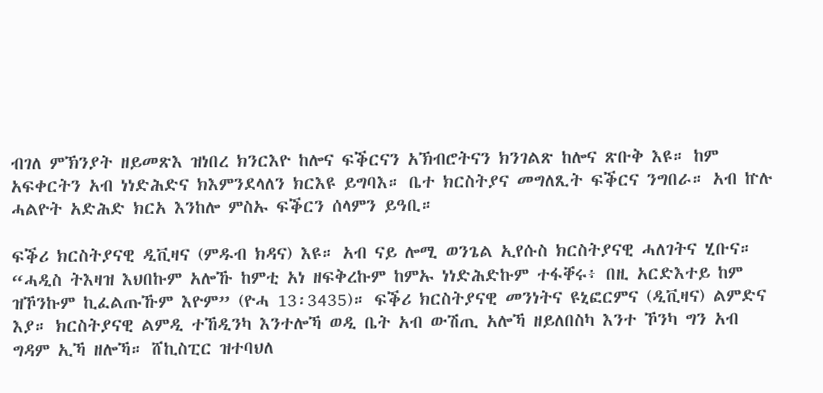ብገለ ምኽንያት ዘይመጽእ ዝነበረ ክንርእዮ ከሎና ፍቕርናን አኽብሮትናን ክንገልጽ ከሎና ጽቡቅ እዩ። ከም አፍቀርትን አብ ነነድሕድና ክእምንደላለን ክርእዩ ይግባእ። ቤተ ክርስትያና መግለጺት ፍቕርና ንግበራ። አብ ኵሉ ሓልዮት አድሕድ ክርአ እንከሎ ምስኡ ፍቕርን ሰላምን ይዓቢ።

ፍቕሪ ክርስትያናዊ ዲቪዛና (ምዱብ ክዳና) እዩ። አብ ናይ ሎሚ ወንጌል ኢየሱስ ክርስትያናዊ ሓለገትና ሂቡና። “ሓዲስ ትእዛዝ እህበኩም አሎኹ ከምቲ አነ ዘፍቅረኩም ከምኡ ነነድሕድኩም ተፋቐሩ፥ በዚ አርድእተይ ከም ዝኾንኩም ኪፈልጡኹም እዮም” (ዮሓ 13፡3435)። ፍቕሪ ክርስትያናዊ መንነትና ዩኒፎርምና (ዲቪዛና) ልምድና እያ። ክርስትያናዊ ልምዲ ተኸዲንካ እንተሎኻ ወዲ ቤት አብ ውሽጢ አሎኻ ዘይለበስካ እንተ ኾንካ ግን አብ ግዳም ኢኻ ዘሎኻ። ሸኪስፒር ዝተባህለ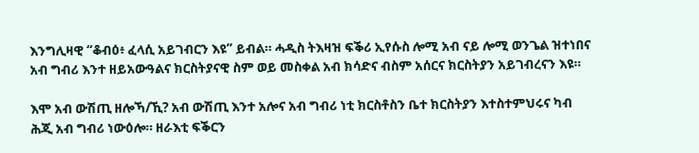እንግሊዛዊ “ቆብዕ፥ ፈላሲ አይገብርን እዩ” ይብል። ሓዲስ ትእዛዝ ፍቕሪ ኢየሱስ ሎሚ አብ ናይ ሎሚ ወንጌል ዝተነበና አብ ግብሪ እንተ ዘይአውዓልና ክርስትያናዊ ስም ወይ መስቀል አብ ክሳድና ብስም አሰርና ክርስትያን አይገብረናን እዩ።

እሞ አብ ውሽጢ ዘሎኻ/ኺ? አብ ውሽጢ እንተ አሎና አብ ግብሪ ነቲ ክርስቶስን ቤተ ክርስትያን እተስተምህሩና ካብ ሕጂ አብ ግብሪ ነውዕሎ። ዘራእቲ ፍቕርን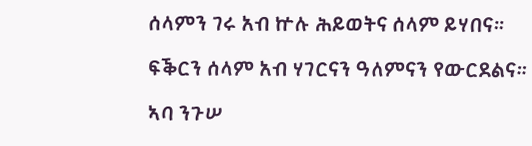ሰላምን ገሩ አብ ኵሉ ሕይወትና ሰላም ይሃበና።

ፍቕርን ሰላም አብ ሃገርናን ዓለምናን የውርደልና።

ኣባ ንጉሠ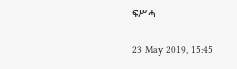ፍሥሓ

23 May 2019, 15:45